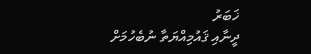ޚަބަރު
ދީނާއި ޤައުމިއްޔަތާ ނުބެހުމަށް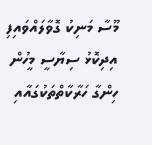މޫސާ މަނިކު ގޮވާލައްވައިފި
އިދިކޮޅު ސިޔާސީ މީހުން ހިންގާ ހަރާކާތްތަކުގައާއި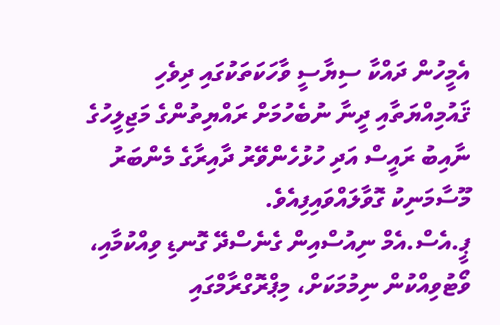އެމީހުން ދައްކާ ސިޔާސީ ވާހަކަތަކުގައި ދިވެހި ޤައުމިއްޔަތާއި ދީނާ ނުބެހުމަށް ރައްޔިތުންގެ މަޖިލީހުގެ ނާއިބު ރައީސް އަދި ހުޅުހެންވޭރު ދާއިރާގެ މެންބަރު މޫސާމަނިކު ގޮވާލައްވައިފިއެވެ.
ޕީ.އެސް.އެމް ނިއުސްއިން ގެނެސްދޭ ގޮނޑި ވިއްކުމާއި، ވޯޓުވިއްކުން ނިމުމަކަށް، މިޕްރޮގްރާމްގައި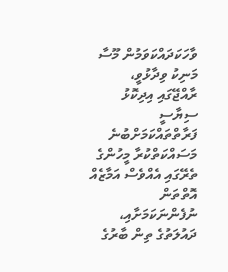ވާހަކަދައްކަވަމުން މޫސާ މަނިކު ވިދާޅުވީ، ރާއްޖޭގައި އިދިކޮޅު ސިޔާސީ ފަރާތްތައްކަމަށްބުނެ މަސައްކަތްކުރާ މީހުންގެ ތެރޭގައި އެއްވެސް އަމާޒެއް އޮތްތަން ނުފެންނަކަމަށާއި، ދައުލަތުގެ ތިން ބާރުގެ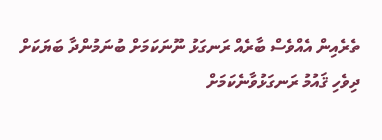ތެރެއިން އެއްވެސް ބާރެއް ރަނގަޅު ނޫނަކަމަށް ބުނަމުންދާ ބަޔަކަށް ދިވެހި ޤައުމު ރަނގަޅުވާނެކަމަށް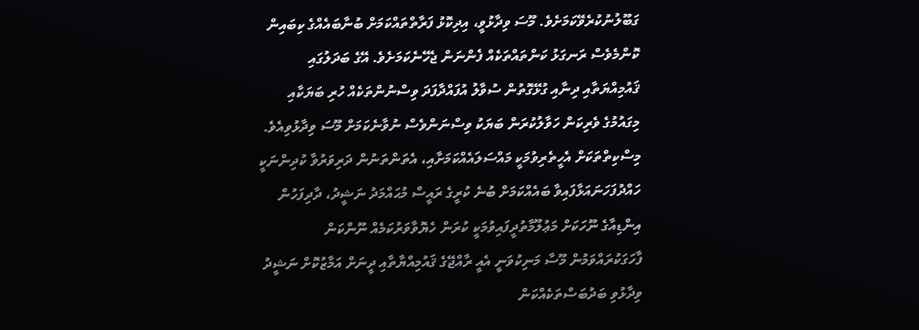ގަބޫލުނުކުރެވޭކަމަށެވެ. މޫސަ ވިދާޅުވީ، އިދިކޮޅު ފަރާތްތައްކަމަށް ބުނާބައެއްގެ ކިބައިން ކޮންމެވެސް ރަނގަޅު ކަންތައްތަކެއް ފެންނަން ޖެހޭނެކަމަށެވެ. އޭގެ ބަދަލުގައި ޤައުމިއްޔަތާއި ދިނާއި ގުޅޭގޮތުން ސުވާލު އުފައްދާފަދަ ވިސްނުންތަކެއް ހުރި ބަޔަކާއި މިގައުމުގެ ވެރިކަން ހަވާލުކުރަން ބަޔަކު ވިސްނަންވެސް ނުވާނެކަމަށް މޫސަ ވިދާޅުވިއެވެ.
މިސްކިތްތަކަށް އެހީތެރިވުމަކީ މައްސަލައެއްކަމަށާއި، އެތަންތަނުން ދަރިވަރުވާ ކުދިންނަކީ ހައްދުފަހަނައަޅާފައިވާ ބައެއްކަމަށް ބުނެ ކުރީގެ ރައީސް މުޙައްމަދު ނަޝީދު، ދާދިފަހުން އިންޑިއާގެ ނޫހަކަށް މަޢުލޫމާތުދީފައިވުމަކީ ކުރަން ހެޔޮވާވަރުކަމެއް ނޫންކަން ފާހަގަކުރައްވަމުން މޫސާ މަނިކުވަނީ އެއީ ރާއްޖޭގެ ޤައުމިއްޔާތާއި ދީނަށް އަމާޒުކޮށް ނަޝީދު ވިދާޅުވި ބަދުބަސްތަކެއްކަން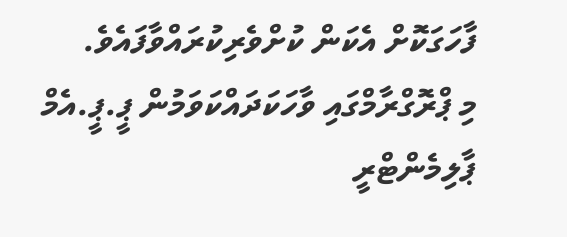ފާހަގަކޮށް އެކަން ކުށްވެރިކުރައްވާފައެވެ.
މި ޕްރޮގްރާމްގައި ވާހަކަދައްކަވަމުން ޕީ.ޕީ.އެމް ޕާލިމެންޓްރީ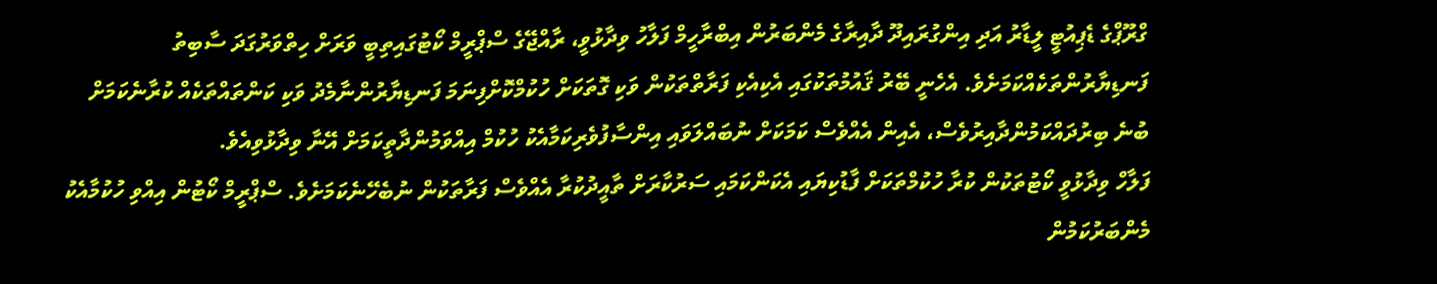ގްރޫޕްގެ ޑެޕިއުޓީ ލީޑާރު އަދި އިންގުރައިދޫ ދާއިރާގެ މެންބަރުން އިބްރާހީމް ފަލާހު ވިދާޅުވީ، ރާއްޖޭގެ ސްޕްރީމް ކޯޓުގައިތިބީ ވަރަށް ހިތްވަރުގަދަ ސާބިތު ފަނޑިޔާރުންތަކެއްކަމަށެވެ. އެހެނީ ބޭރު ޤައުމުތަކުގައި އެކިއެކި ފަރާތްތަކުން ވަކި ގޮތަކަށް ހުކުމްކޮށްފިނަމަ ފަނޑިޔާރުންނާމެދު ވަކި ކަންތައްތަކެއް ކުރާނެކަމަށް ބުނެ ބިރުދައްކަމުންދާއިރުވެސް، އެއިން އެއްވެސް ކަމަކަށް ނުބައްލަވައި އިންސާފުވެރިކަމާއެކު ހުކުމް އިއްވަމުންދާތީކަމަށް އޭނާ ވިދާޅުވިއެވެ.
ފަލާހް ވިދާޅުވީ ކޯޓުތަކުން ކުރާ ހުކުމްތަކަށް ފާޑުކިޔައި އެކަންކަމައި ސަރުކާރަށް ތާއީދުކުރާ އެއްވެސް ފަރާތަކުން ނުބެހޭނެކަމަށެވެ. ސްޕްރީމް ކޯޓުން އިއްވި ހުކުމާއެކު މެންބަރުކަމުން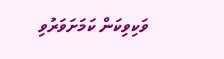ވަކިވިކަން ކަމަށަވަރުވި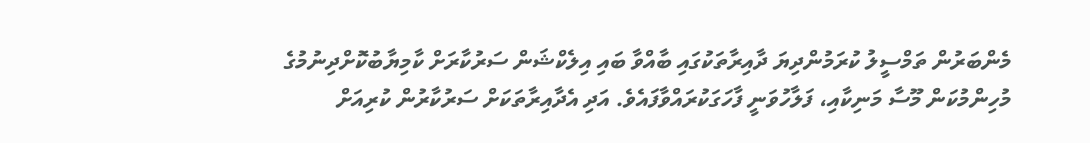މެންބަރުން ތަމްސީލު ކުރަމުންދިޔަ ދާއިރާތަކުގައި ބާއްވާ ބައި އިލެކްޝަން ސަރުކާރަށް ކާމިޔާބުކޮށްދިނުމުގެ މުހިންމުކަން މޫސާ މަނިކާއި، ފަލާހުވަނީ ފާހަގަކުރައްވާފައެވެ. އަދި އެދާއިރާތަކަށް ސަރުކާރުން ކުރިއަށް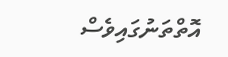އޮތްތަނުގައިވެސް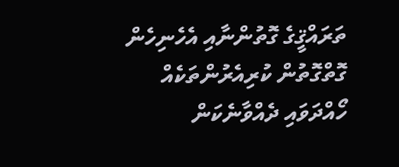ތަރައްޤީގެ ގޮތުންނާއި އެހެނިހެން ގޮތްގޮތުން ކުރިއެރުންތަކެއް ހޯއްދަވައި ދެއްވާނެކަން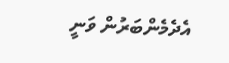އެދެމެންބަރުން ވަނީ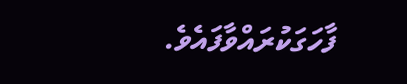ފާހަގަކުރައްވާފައެވެ.